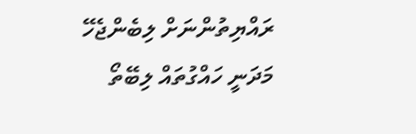ރައްޔިތުންނަށް ލިބެންޖެހޭ މަދަނީ ހައްގުތައް ލިބޭތޯ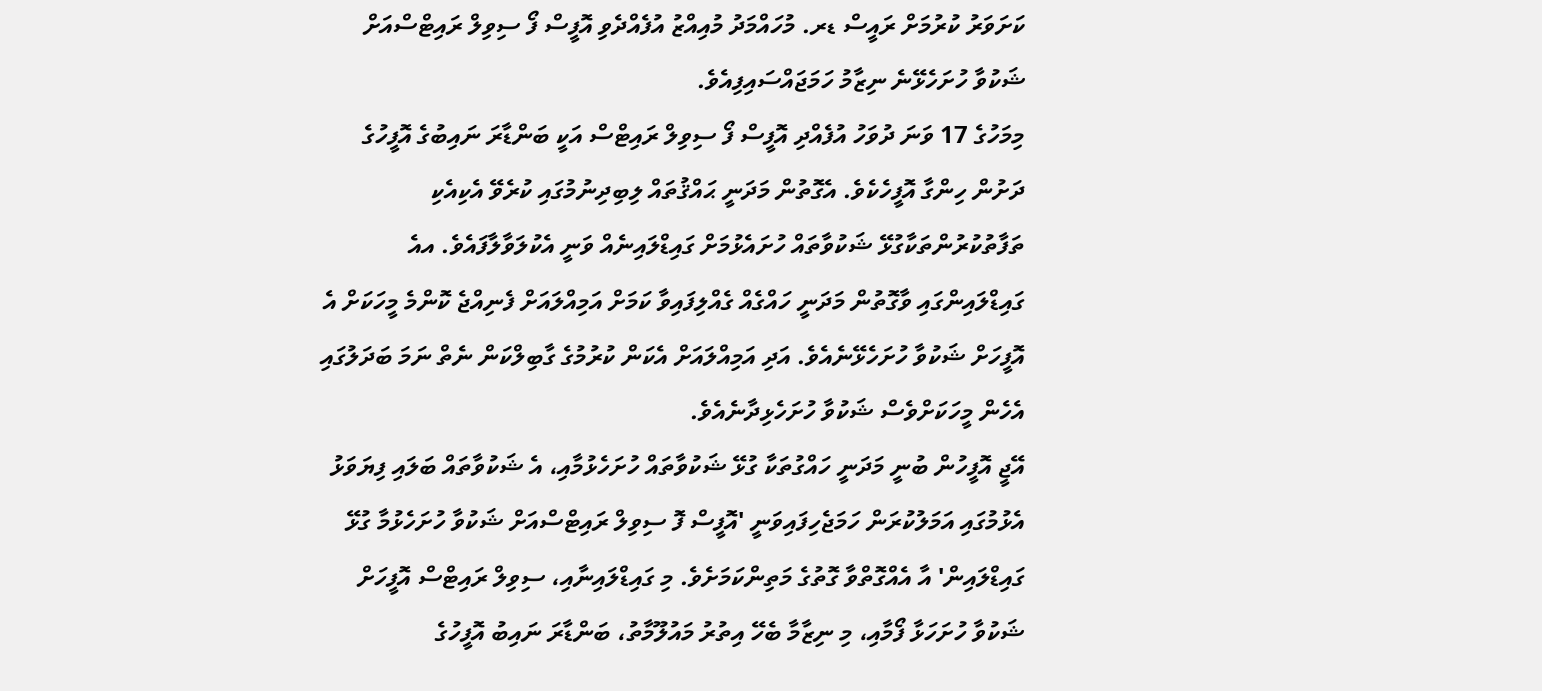ކަށަވަރު ކުރުމަށް ރައީސް ޑރ. މުހައްމަދު މުއިއްޒު އުފެއްދެވި އޮފީސް ފޯ ސިވިލް ރައިޓްސްއަށް ޝަކުވާ ހުށަހެޅޭނެ ނިޒާމު ހަމަޖައްސައިފިއެވެ.
މިމަހުގެ 17 ވަނަ ދުވަހު އުފެއްދި އޮފީސް ފޯ ސިވިލް ރައިޓްސް އަކީ ބަންޑާރަ ނައިބުގެ އޮފީހުގެ ދަށުން ހިންގާ އޮފީހެކެވެ. އެގޮތުން މަދަނީ ޙައްޤުތައް ލިބިދިނުމުގައި ކުރެވޭ އެކިއެކި ތަފާތުކުރުންތަކާގުޅޭ ޝަކުވާތައް ހުށައެޅުމަށް ގައިޑްލައިނެއް ވަނީ އެކުލަވާލާފައެވެ. އއެ ގައިޑްލައިންގައި ވާގޮތުން މަދަނީ ހައްގެއް ގެއްލިފައިވާ ކަމަށް އަމިއްލައަށް ފެނިއްޖެ ކޮންމެ މީހަކަށް އެ އޮފީހަށް ޝަކުވާ ހުށަހެޅޭނެއެވެ. އަދި އަމިއްލައަށް އެކަން ކުރުމުގެ ގާބިލްކަން ނެތް ނަމަ ބަދަލުގައި އެހެން މީހަކަށްވެސް ޝަކުވާ ހުށަހެޅިދާނެއެވެ.
އޭޖީ އޮފީހުން ބުނީ މަދަނީ ހައްގުތަކާ ގުޅޭ ޝަކުވާތައް ހުށަހެޅުމާއި، އެ ޝަކުވާތައް ބަލައި ފިޔަވަޅު އެޅުމުގައި އަމަލުކުރަން ހަމަޖެހިފައިވަނީ 'އޮފީސް ފޮ ސިވިލް ރައިޓްސްއަށް ޝަކުވާ ހުށަހެޅުމާ ގުޅޭ ގައިޑްލައިން' އާ އެއްގޮތްވާ ގޮތުގެ މަތިންކަމަށެވެ. މި ގައިޑްލައިނާއި، ސިވިލް ރައިޓްސް އޮފީހަށް ޝަކުވާ ހުށަހަޅާ ފޯމާއި، މި ނިޒާމާ ބެހޭ އިތުރު މައުލޫމާތު، ބަންޑާރަ ނައިބު އޮފީހުގެ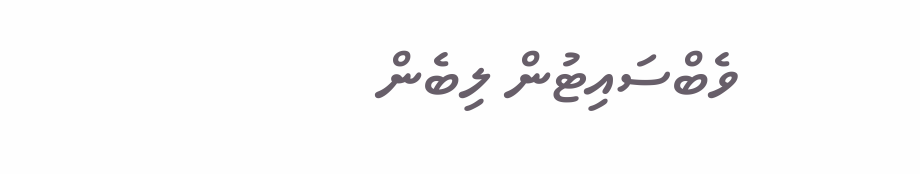ވެބްސައިޓުން ލިބެން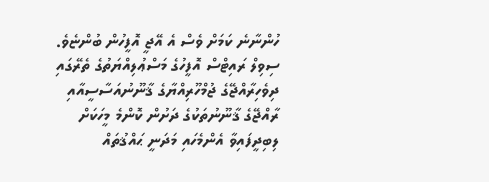ހުންނާނެ ކަމަށް ވެސް އެ އޭޖީ އޮފީހުން ބުންޏެވެ.
ސިވިލް ރައިޓްސް އޮފީހުގެ މަސްޢުލިއްޔަތުގެ ތެރޭގައި ދިވެހިރާއްޖޭގެ ޖުމްހޫރިއްޔާގެ ޤާނޫނުއަސާސީއާއި ރާއްޖޭގެ ޤާނޫނުތަކުގެ ދަށުން ކޮންމެ މީހަކަށް ލިބިދީފައިވާ އެންމެހައި މަދަނީ ޙައްޤުތައް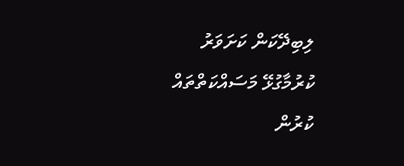ލިބިދޭކަން ކަށަވަރު ކުރުމާގުޅޭ މަސައްކަތްތައް ކުރުން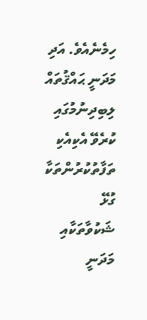ހިމެނެއެވެ. އަދި މަދަނީ ޙައްޤުތައް ލިބިދިނުމުގައި ކުރެވޭ އެކިއެކި ތަފާތުކުރުންތަކާ ގުޅޭ ޝަކުވާތަކާއި މަދަނީ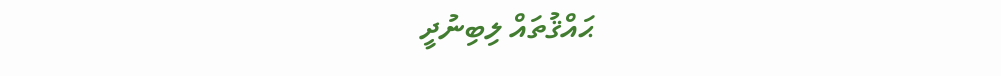ޙައްޤުތައް ލިބިނުދީ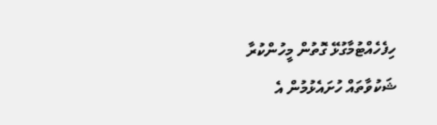ހިފެހެއްޓުމާގުޅޭ ގޮތުން މީހުންކުރާ ޝަކުވާތައް ހުށައެޅުމުން އެ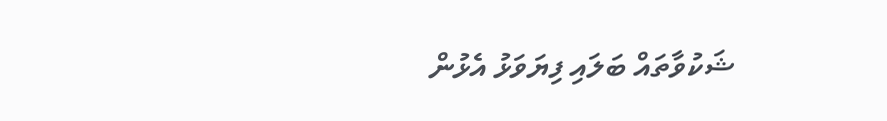ޝަކުވާތައް ބަލައި ފިޔަވަޅު އެޅުން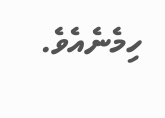ހިމެނެއެވެ.